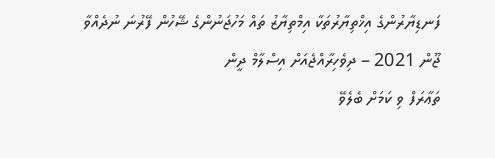ފަނޑިޔާރުންގެ އިޚްތިޔާރުތަކާ އިމްތިޔާޒު ތައް މަހުޖަނުންގެ ޝޭހުން ފޭރުނަ ނުދެއްވާ
ޖޫން 2021 – ދިވެހިރާއްޖެއަށް އިސްލާމް ދީން
ތަޢާރަފް ވި ކަމަށް ބެލެވޭ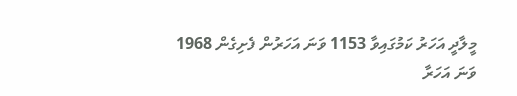މީލާދީ އަހަރު ކަމުގައިވާ 1153 ވަނަ އަހަރުން ފެށިގެން 1968
ވަނަ އަހަރާ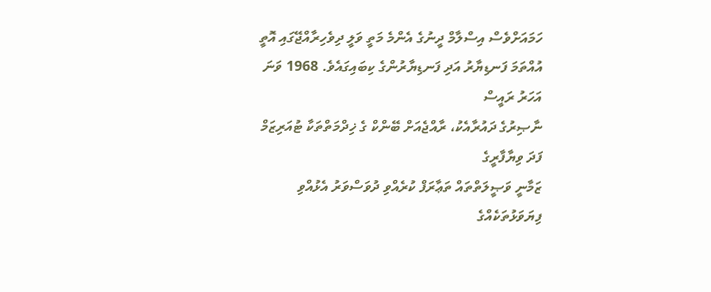ހަމައަށްވެސް އިސްލާމް ދީނުގެ އެންމެ މަތީ ވަލީ ދިވެހިރާއްޖޭގައި އޮތީ
އުއްތަމަ ފަނޑިޔާރު އަދި ފަނޑިޔާރުންގެ ކިބައިގައެވެ. 1968 ވަނަ އަހަރު ރައީސް
ނާޞިރުގެ ދައުރާއެކު، ރާއްޖެއަށް ބޭންކް ގެ ޚިދްމަތްތަކާ ޓުއަރިޒަމް ފަދަ ވިޔާފާރީގެ
ޒަމާނީ ވަޞީލަތްތައް ތަޢާރަފް ކުރެއްވި ދުވަސްވަރު އެޅުއްވި ފިޔަވަޅުތަކެއްގެ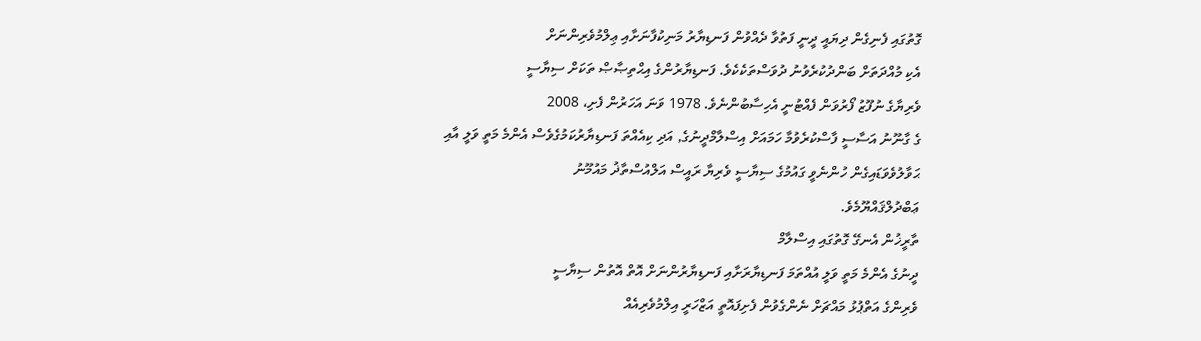ގޮތުގައި ފެނިގެން ދިޔައީ ދީނީ ފަތުވާ ދެއްވުން ފަނޑިޔާރު މަނިކުފާނަށާއި ޢިލްމުވެރިންނަށް
އެކި މުއްދަތަށް ބަންދުކުރެވުނު ދުވަސްތަކެކެވެ. ފަނޑިޔާރުންގެ އިޙްތިޞާޞް ތަކަށް ސިޔާސީ
ވެރިޔާގެ ނުފޫޒު ފޯރުވަން ފެއްޓުނީ އެހިސާބުންނެވެ. 1978 ވަނަ އަހަރުން ފެށި، 2008
ގެ ގާނޫނު އަސާސީ ފާސްކުރެވުމާ ހަމައަށް އިސްލާމްދީނުގެ, އަދި ކިއެއްތަ ފަނޑިޔާރުކަމުގެވެސް އެންމެ މަތީ ވަލީ އާއި
ޙަވާލުވެވަޑައިގެން ހުންނެވީ ގައުމުގެ ސިޔާސީ ވެރިޔާ ރައީސް އަލްއުސްތާޛު މައުމޫނު
ޢަބްދުލްޤައްޔޫމެވެ.
ތާރީޚުން އެނގޭ ގޮތުގައި އިސްލާމް
ދީނުގެ އެންމެ މަތީ ވަލީ އުއްތަމަ ފަނޑިޔާރަށާއި ފަނޑިޔާރުންނަށް އޮތް އޮތުން ސިޔާސީ
ވެރިންގެ އަތްޕުޅު މައްޗަށް ނެންގެވުން ފެށިފައޮތީ އަޒްހަރީ އިލްމުވެރިއެއް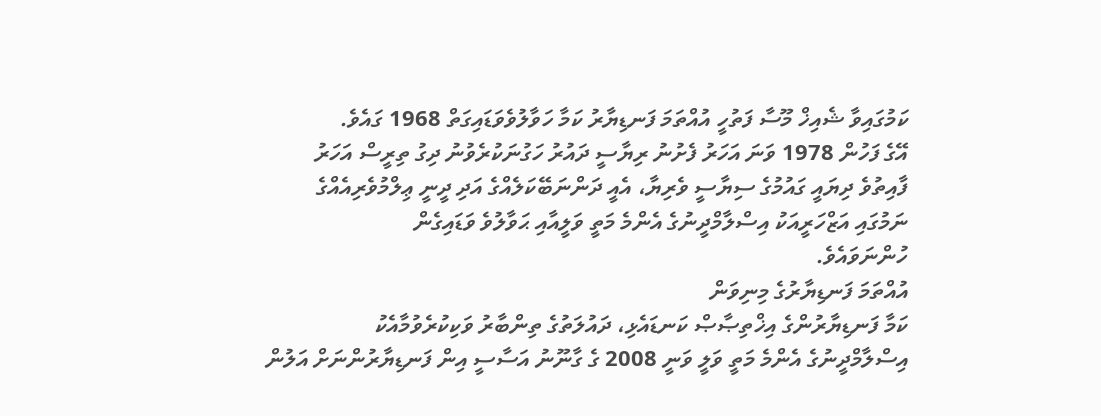ކަމުގައިވާ ޝެއިޚް މޫސާ ފަތުހީ އުއްތަމަ ފަނޑިޔާރު ކަމާ ހަވާލުވެވަޑައިގަތް 1968 ގައެވެ.
އޭގެ ފަހުން 1978 ވަނަ އަހަރު ފެށުނު ރިޔާސީ ދައުރު ހަގުނަކުރެވުނު ދިގު ތިރީސް އަހަރު
ފާއިތުވެ ދިޔައީ ގައުމުގެ ސިޔާސީ ވެރިޔާ، އެއީ ދަންނަބޭކަލެއްގެ އަދި ދީނީ ޢިލްމުވެރިއެއްގެ
ނަމުގައި އަޒްހަރީއަކު އިސްލާމްދީނުގެ އެންމެ މަތީ ވަލީއާއި ޙަވާލުވެ ވަޑައިގެން
ހުންނަވައެވެ.
އުއްތަމަ ފަނޑިޔާރުގެ މިނިވަން
ކަމާ ފަނޑިޔާރުންގެ އިޚްތިޞާޞް ކަނޑައެޅި، ދައުލަތުގެ ތިންބާރު ވަކިކުރެވުމާއެކު
އިސްލާމްދީނުގެ އެންމެ މަތީ ވަލީ ވަނީ 2008 ގެ ގާނޫނު އަސާސީ އިން ފަނޑިޔާރުންނަށް އަލުން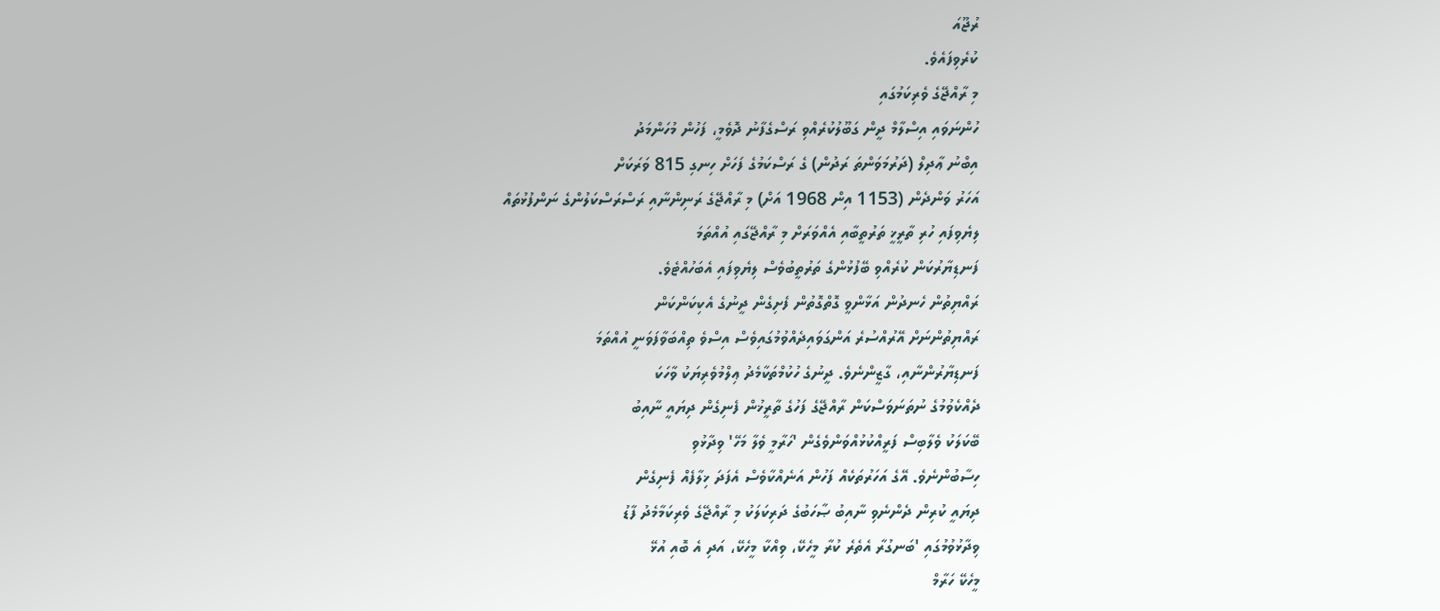ރުޖޫއަ
ކުރެވިފައެވެ.
މި ރާއްޖޭގެ ވެރިކަމުގައި
ހުންނަވައި އިސްލާމް ދީން ގަބޫލުކުރެއްވި ރަސްގެފާނު ދޮވެމީ، ފަހުން މުހަންމަދު
އިބްނު ޢާދިލް (ދަރުމަވަންތަ ރަދުން) ގެ ރަސްކަމުގެ ފަހަށް ހިނގި 815 ވަރަކަށް
އަހަރު ވަންދެން (1153 އިން 1968 އަށް) މި ރާއްޖޭގެ ރަނިންނާއި ރަސްރަސްކަލުންގެ ނަންފުޅުތައް
ލިޔެވިފައި ހުރި ތާރީޚީ ތަރުތީބާއި އެއްވަރަށް މި ރާއްޖޭގައި އުއްތަމަ
ފަނޑިޔާރުކަން ކުރެއްވި ބޭފުޅުންގެ ތަރުތީބުވެސް ލިޔެވިފައި އެބަހުއްޓެވެ.
ރައްޔިތުން ހެނދުން އަޅާންވީ ގޮތްގޮތުން ފެށިގެން ދީނުގެ އެކިކަންކަން
ރައްޔިތުންނަށް އޭރުއްސުރެ އަންގަވައިދެއްވުމުގައިވެސް އިސްވެ ތިއްބަވާފަވަނީ އުއްތަމަ
ފަނޑިޔާރުންނާއި، ގާޒީންނެވެ. ދީނުގެ ހުކުމްތަކާމެދު ޢިލްމުވެރިޔަކު ވާހަކަ
ދެއްކެވުމުގެ ނުތަނަވަސްކަން ރާއްޖޭގެ ފަހުގެ ތާރީޚުން ފެނިގެން ދިޔައީ ނާއިބު
ބޭކަލަކު ވެލާބިސް ފަރީއްކުޅުއްވަންވެގެން 'ހަރާމީ ވެލާ މަހޭ' ވިދާޅުވި
ހިސާބުންނެވެ. އޭގެ އަހަރުތަކެއް ފަހުން އަނެއްކާވެސް އެފަދަ ޚިލާފެއް ފެނިގެން
ދިޔައީ ކުރިން ދެންނެވި ނާއިބު ޞާހަބުގެ ދަރިކަލަކު މި ރާއްޖޭގެ ވެރިކަމާމެދު ފާޑު
ވިދާޅުވުމުގައި 'ބަނގުރާ އެތެރެ ކުރާ މީހެކޭ، ވިއްކާ މީހެކޭ، އަދި އެ ބޮއި އުޅޭ
މީހެކޭ ހަރާމް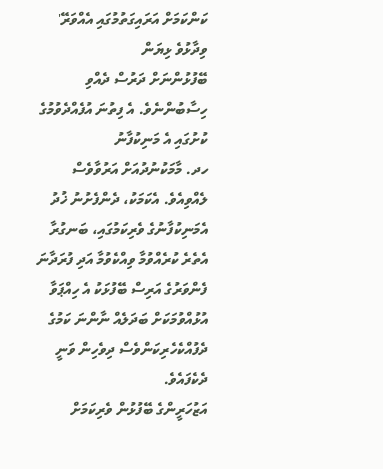ކަންކަމަށް އަރައިގަތުމުގައި އެއްވަރޭ' ވިދާޅުވެ ޅިޔަން
ބޭފުޅުންނަށް ދަރުސް ދެއްވި ހިސާބުންނެވެ. އެ ފިތުނަ އުފެއްދެވުމުގެ ކުށުގައި އެ މަނިކުފާނު
ހދ. މާމަކުނުދުއަށް އަރުވާވެސް ލެއްވިއެވެ. އެކަމަކު، ދެންފެށުނު ޚުދު
އެމަނިކުފާނުގެ ވެރިކަމުގައި، ބަނގުރާ އެތެރެ ކުރެއްވުމާ ވިއްކެވުމާ އަދި ފުރަދާނަ
ފެންވަރުގެ އަރިސް ބޭފުޅަކު އެ ހިއްޕަވާ އުޅުއްވުމަކަށް ބަދަލެއް ނާންނަ ކަމުގެ
ދެފުއްކެހެރިކަންވެސް ދިވެހިން ވަނީ ދެކެފައެވެ.
އަޒުހަރީންގެ ބޭފުޅުން ވެރިކަމަށް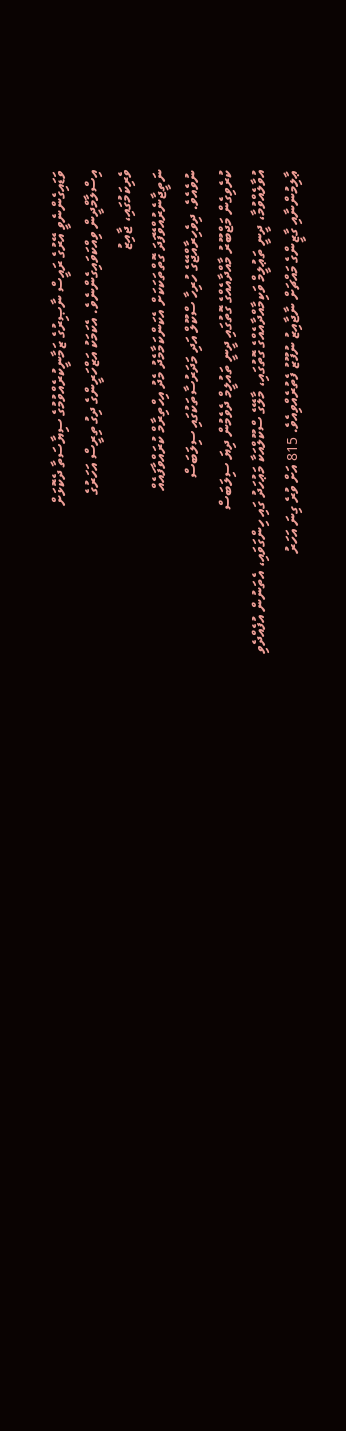ވަޑައިގެންނެވީ އޭރުގެ ރައީސް ނާޞިރުގެ ޒަމާނީކުރެއްވުމުގެ ސިޔާސަތާ ދެކޮޅަށް
އިސްލާމްދީން ވިއްކަވައިގެންނެވެ. އެކަމަކު އަޒްހަރީންގެ ދިގު ތިރީސް އަހަރުގެ
ވެރިކަމުގައި، ޖާއިޒު
ނަތީޖާނެރުއްވޭފަދަ ގޮތްތަކަކަށް އެކަންކަމާމެދު މެދު އިހްތިރާމް ކުރައްވާފައެއް
ނުވެއެވެ. ދިވެހިރާއްޖޭގެ ހުރިހާ ސްކޫލް އަދި މަދަރުސާތަކުގައި ސިލަބަސް
ކުރެވިގެން މަޖްބޫރު މާއްދާއެއްގެ ގޮތުގައި ދީނީ ތައުލީމް ދެވެމުން ދިޔަ ސިލަބަސް
އުވާލެއްވުމާ، ދީނީ ތަޢުލީމް ވަކިމާއްދާއެއްގެ ގޮތުގައި، މާލޭގެ ސްކޫލްއަކާ މަޢުހަދު ގައި ހިންގަވައި، އެތަނުން އުފެއްދެވި
ޢާލިމުންނާއި ގާޒީންގެ މައްޗަށް ނާޖާއިޒު ނުފޫޒު ފެތުރެއްވިއެވެ. 815 އަށް ވުރެ ގިނަ އަހަރު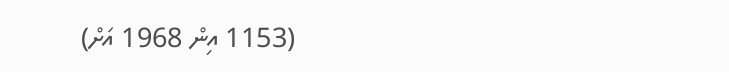(1153 އިން 1968 އަށް)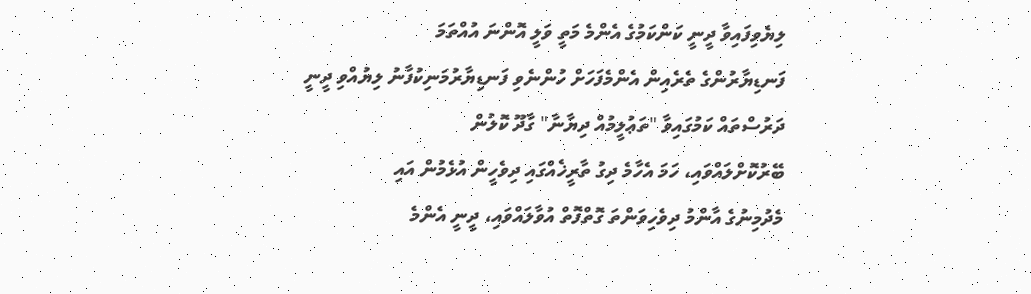ލިޔެވިފައިވާ ދީނީ ކަންކަމުގެ އެންމެ މަތީ ވަލީ އޮންނަ އުއްތަމަ
ފަނޑިޔާރުންގެ ތެރެއިން އެންމެފަހަށް ހުންނެވި ފަނޑިޔާރުމަނިކުފާނު ލިޔުއްވި ދީނީ
ދަރުސްތައް ކަމުގައިވާ "ތަޢުލީމުއް ދިޔާނާ" ގާދޫ ކޮލުން
ބޭރުކޮށްލައްވައި، ހަމަ އެހާމެ ދިގު ތާރީޚެއްގައި ދިވެހީން އުޅެމުން އައި
މެދުމިނުގެ އާންމު ދިވެހިވަންތަ ގޮތްފޮތް އުވާލައްވައި، ދީނީ އެންމެ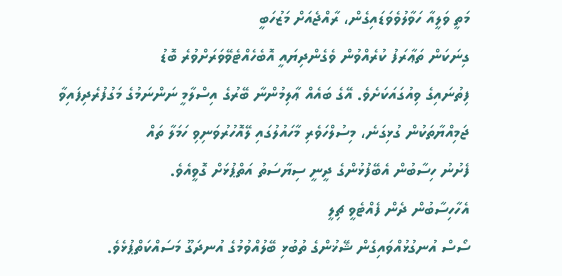މަތީ ވަލީއާ ހަވާލުވެވަޑައިގެން، ރާއްޖެއަށް މަޒުހަބީ
ގިނަކަން ތަޢާރަފު ކުރެއްވުން ވެގެންދިޔައީ އޮބެހެއްޓެވޭވަރަށްވުރެ ބޮޑު
ފިތުނައިގެ ވިއުގައަކަށެވެ. އޭގެ ބައެއް ޢާލިމުންނާ ބޭރުގެ އިސްލާމީ ނަންނަމުގެ މަގުފުރެދިފައިވާ
ޖަމިއްޔާތަކުން ގުޅިގަނެ، މިސުލްހަވެރި މާހައުލުގައި ލޭއޮހުރުވަނިވި ހަމަލާ ތައް
ފެށުނު ހިސާބުން އެބޭފުޅުންގެ ދީނީ ސިޔާސަތު އަތްޕުޅަށް ގޮވީއެވެ.
އެހާހިސާބުން ދެން ފެއްޓެވީ ޗިލީ
ސޯސް އުނގުޅުއްވައިގެން ޝޭޚުންގެ ތުބުޅި ބޭލުއްވުމުގެ އުނދަގޫ މަސައްކަތްޕުޅެވެ.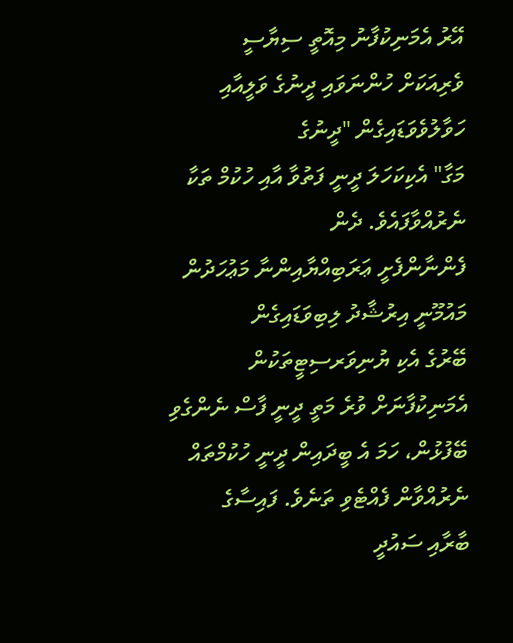އޭރު އެމަނިކުފާނު މިއޮތީ ސިޔާސީ
ވެރިއަކަށް ހުންނަވައި ދީނުގެ ވަލީއާއި ހަވާލުވެވަޑައިގެން "ދީނުގެ
މަގާ" އެކިކަހަލަ ދީނީ ފަތުވާ އާއި ހުކުމް ތަކާ ނެރުއްވާފައެވެ. ދެން
ފެންނާންފެށީ ޢަރަބިއްޔާއިންނާ މަޢުހަދުން މައުމޫނީ އިރުޝާދު ލިބިވަޑައިގެން
ބޭރުގެ އެކި ޔުނިވަރސިޓީތަކުން އެމަނިކުފާނަށް ވުރެ މަތީ ދީނީ ފާސް ނެންގެވި
ބޭފުޅުން، ހަމަ އެ ބީދައިން ދީނީ ހުކުމްތައް ނެރުއްވާން ފެއްޓެވި ތަނެވެ. ފައިސާގެ
ބާރާއި ސައުދީ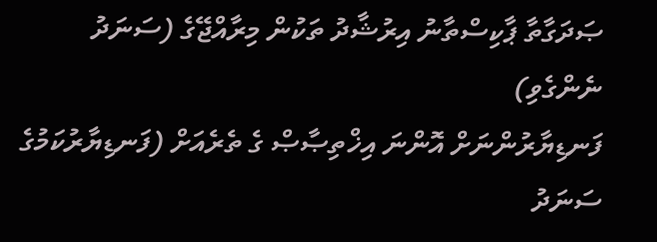ޞަދަގާތާ ޕާކިސްތާނު އިރުޝާދު ތަކުން މިރާއްޖޭގެ (ސަނަދު ނެންގެވި)
ފަނޑިޔާރުންނަށް އޮންނަ އިޚްތިޞާޞް ގެ ތެރެއަށް (ފަނޑިޔާރުކަމުގެ ސަނަދު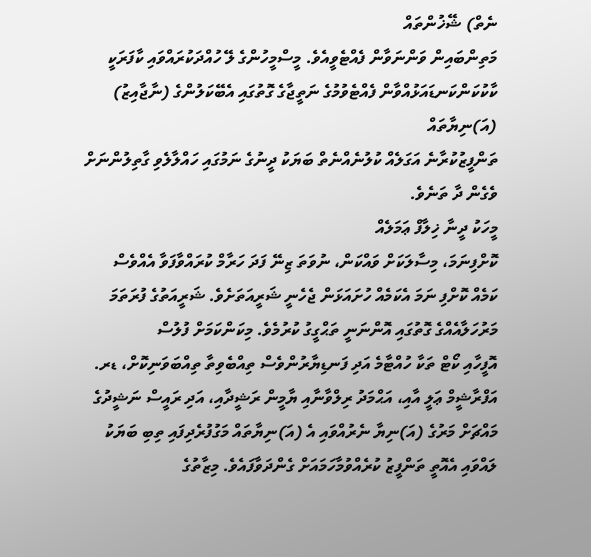ނެތް) ޝޭޚުންތައް
މަތިންބައިން ވަންނަވާން ފެއްޓެވީއެވެ. މީސްމީހުންގެ ލޭ ހުއްދަކުރައްވައި ކާފަރަކީ
ކާކުކަންކަނޑައަޅުއްވާން ފެއްޓެވުމުގެ ނަތީޖާގެ ގޮތުގައި އެބޭކަލުންގެ (ނާޖާއިޒު) (އަ)ނިޔާތައް
ތަންފީޒުކުރާނެ އަގަލެއް ކުލުނެއްނެތް ބަޔަކު ދީނުގެ ނަމުގައި ހައްލާލެވި ގާތިލުންނަށް
ވެގެން ދާ ތަނެވެ.
މީހަކު ދީނާ ޚިލާފް ޢަމަލެއް
ކޮށްފިނަމަ، މިސާލަކަށް ވައްކަން، ނުވަތަ ޒިނޭ ފަދަ ހަރާމް ކުރައްވާފަވާ އެއްވެސް
ކަމެއް ކޮށްފި ނަމަ އެކަމެއް ހުށައަޅަން ޖެހެނީ ޝަރީއަތަށެވެ. ޝަރީއަތުގެ ފުރަތަމަ
މަރުހަލާއެއްގެ ގޮތުގައި އޮންނަނީ ތަޙްގީގު ކުރުމެވެ. މިކަންކަމަށް ފުލުސް
އޮފީހާއި ކޯޓް ތަކާ ހުއްޓާމެ އަދި ފަނޑިޔާރުންވެސް ތިއްބެވިތާ ތިއްބަވަނިކޮށް، ޑރ.
އަފްރާޝީމް ޢަލީ އާއި، އަޙްމަދު ރިލްވާނާއި ޔާމީން ރަޝީދާއި، އަދި ރައީސް ނަޝީދުގެ
މައްޗަށް މަރުގެ (އަ)ނިޔާ ނެރުއްވައި އެ (އަ)ނިޔާތައް މަގުފުރެދިފައި ތިބި ބަޔަކު
ލައްވައި އެއޮތީ ތަންފީޒު ކުރެއްވުމާހަމައަށް ގެންދަވާފައެވެ. މިޒާތުގެ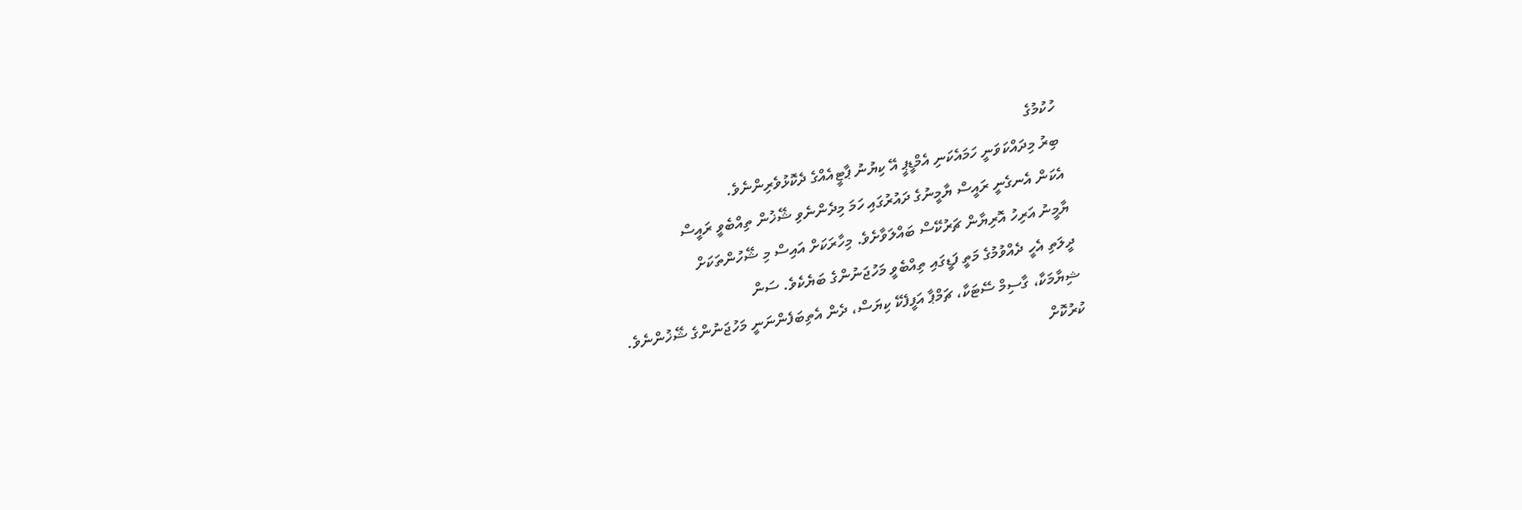ހުކުމުގެ
ބިރު މިދައްކަވަނީ ހަމައެކަނި އެމްޑީޕީ އޭ ކިޔުނު ޕާޓީއެއްގެ ދެކޮޅުވެރިންނެވެ.
އެކަން އެނގެނީ ރައީސް ޔާމީނުގެ ދައުރުގައި ހަމަ މިދެންނެވި ޝޭޚުން ތިއްބެވީ ރައީސް
ޔާމީނު އަރިހު އޮރިޔާން ޗަރުކޭސް ބައްލަވާށެވެ. މިހާރަކަށް އައިސް މި ޝޭހުންތަކަށް
ދީލަތި އެހީ ދެއްވުމުގެ މަތީ ފަޑީގައި ތިއްބެވީ މަހުޖަނުންގެ ބަޔެކެވެ. ސަން
ޝިޔާމަކާ، ގާސިމް ސޭޓަކާ، ޗަމްޕާ އަފީފެކޭ ކިޔަސް، ދެން އެތިބަފެންނަނީ މަހުޖަނުންގެ ޝޭޚުންނެވެ.
ކުރުކޮށް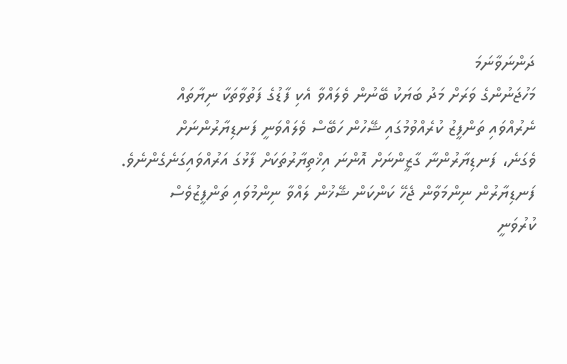ދަންނަވާނަމަ
މަހުޖަނުންގެ ވަރަށް މަދު ބަޔަކު ބޭނުން ވެލައްވާ އެކި ފާޑުގެ ފަތުވާތަކާ ނިޔާތައް
ނެރުއްވައި ތަންފީޒު ކުރެއްވުމުގައި ޝޭހުން ހަބޭސް ވެލައްވަނީ ފަނޑިޔާރުންނަށް
ވެގަނެ، ފަނޑިޔާރުންނާ ގާޒީންނަށް އޮންނަ އިޚްތިޔާރުތަކަށް ފާޅުގަ އަރުއްވައިގަނެގެންނެވެ.
ފަނޑިޔާރުން ނިންމަވާން ޖެހޭ ކަންކަން ޝޭޚުން ލައްވާ ނިންމުވައި ތަންފީޒުވެސް
ކުރުވަނީ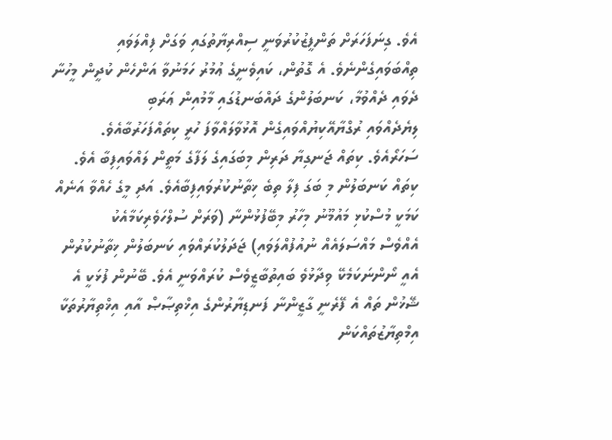އެވެ. ގިނަފަހަރަށް ތަންފީޒުކުރުވަނީ ސިއްރިޔާތުގައި ވަގަށް ފިއްލަވައި
ތިއްބަވައިގެންނެވެ. އެ ގޮތުން، ކައިވެނީގެ ޢުމުރު ހަމަނުވާ އަންހެން ކުދީން މީހުނާ ދެވައި ދެއްވުމާ، ކަނބަލުންގެ ދައްބަނޑުގައި މާމުއިން ޢަރަބި
ލިޔެދެއްވައި ރުގްޔާއޭކިޔުއްވައިގެން އޮޅުވާލައްވާފަ ހުރީ ކިތައްފަހަރުބާއެވެ.
ސަހަރޯއެވެ. ކިތައް ޖަނގިޔާ ދަރިން މިބަގައިގެ ލަފާގެ މަތީން ލައްވައިފިބާ އެވެ.
ކިތައް ކަނބަލުން މި ބަގަ ފިލާ ތިބެ ޚިތާނުކުރުވައިފިބާއެވެ. އަދި މީގެ ހެއްވާ އަނެއް
ކަމަކީ މުސްކުޅި މައުމޫނު މިހާރު މިބޭފުޅުންނާ (ވަރަށް ސުލްހަވެރިކަމާއެކު
އެއްވެސް މައްސަލައެއް ނުއުފުއްލަވައި) ޖަދަލުކުރައްވައި ކަނބަލުން ޚިތާނުކުރުން
އެއީ ނޯންނަކަމެކޭ ވިދާޅުވެ ބައިތުބާޒީވެސް ކުރައްވަނީ އެވެ. ބޭނުން ފުޅަކީ އެ
ޝޭޚުން ތައް އެ ފޭރެނީ ގާޒީންނާ ފަނޑިޔާރުންގެ އިޚްތިޞާޞް އާއި އިޚްތިޔާރުތަކާ އިމްތިޔާޒުތައްކަން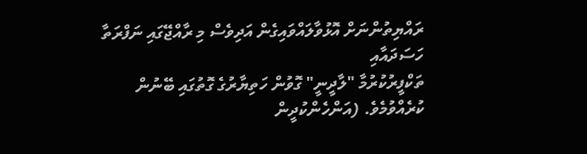ރައްޔިތުންނަށް އޮޅުވާލައްވައިގެން އަދިވެސް މި ރާއްޖޭގައި ނަފްރަތާ ހަސަދައާއި
ތަކްފީރުކުރުމާ "ލާދީނީ" ގޮވުން ހަތިޔާރުގެ ގޮތުގައި ބޭނުން ކުރެއްވުމެވެ. (އަންހެންކުދީން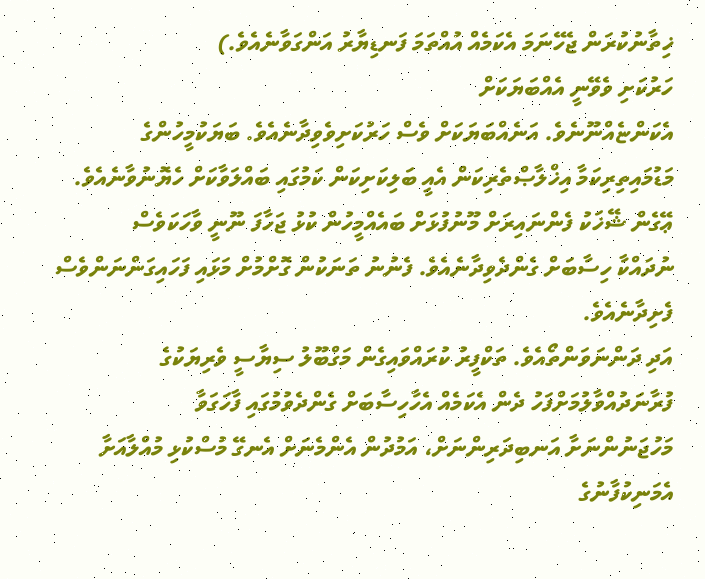ޚިތާނުކުރަން ޖެހޭނަމަ އެކަމެއް އުއްތަމަ ފަނޑިޔާރު އަންގަވާނެއެވެ.)
ހަރުކަށި ވެވޭނީ އެއްބަޔަކަށް
އެކަންޏެއްނޫނެވެ. އަނެއްބަޔަކަށް ވެސް ހަރުކަށިވެވިދާނެއެވެ. ބަޔަކުމީހުންގެ
މަޑުމައިތިރިކަމާ އިޚްލާޞްތެރިކަން އެއީ ބަލިކަށިކަން ކަމުގައި ބައްލަވާކަށް ހެޔޮނުވާނެއެވެ. ޢޭގެން ޝޭޚަކު ފެންނައިރަށް މޫނުފުޅަށް ބައެއްމީހުން ކުޅު ޖަހާފަ ނޫނީ ވާހަކަވެސް
ނުދައްކާ ހިސާބަށް ގެންދެވިދާނެއެވެ. ފެނުނު ތަނަކުން ގޮށްމުށް މަޅައި ފަހައިގަންނަންވެސް ފެށިދާނެއެވެ.
އަދި ދަންނަވަންތޯއެވެ. ތަކްފީރު ކުރައްވައިގެން މަގްބޫލު ސިޔާސީ ވެރިޔަކުގެ
ފުރާނަދުއްވާލުމަށްފަހު ދެން އެކަމެއް އެހާހިސާބަށް ގެންދެވުމުގައި ފާހަގަވާ
މަހުޖަނުންނަށާ އަނބިދަރިންނަށް، އަމުދުން އެންމެނަށް އެނގޭ މުސްކުޅި މުއްލާއަށާ އެމަނިކުފާނުގެ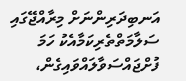އަނބިދަރިންނަށް މިރާއްޖޭގައި ސަލާމަތްތެރިކަމާއެކު ހަމަ ފުށްޖައްސަވާލައްވައިގެން،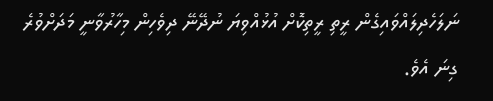ނަލަހެދިލައްވައިގެން ރީތި ރީތިކޮށް އުޅުއްވިޔަ ނުދޭނޭ ދިވެހިން މިހާރުވާނީ މަދަށްވުރެ
ގިނަ އެވެ.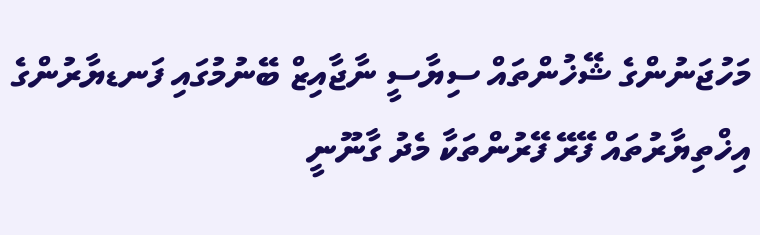މަހުޖަނުންގެ ޝޭޚުންތައް ސިޔާސީ ނާޖާއިޒް ބޭނުމުގައި ފަނޑޔާރުންގެ އިޚްތިޔާރުތައް ފޭރޭ ފޭރުންތަކާ މެދު ގާނޫނީ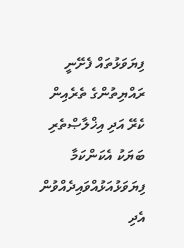ފިޔަވަޅުތައް ފެށޭނީ
ރައްޔިތުންގެ ތެރެއިން ކެރޭ އަދި އިޚްލާޞްތެރި ބަޔަކު އެކަންކަމާ
ފިޔަވަޅުއަޅުއްވައިދެއްވުން އެދި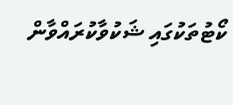ކޯޓުތަކުގައި ޝަކުވާކުރައްވާން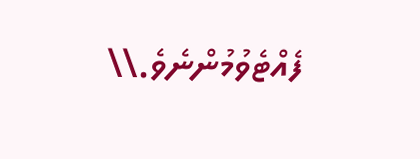ފެއްޓެވުމުންނެވެ.\\